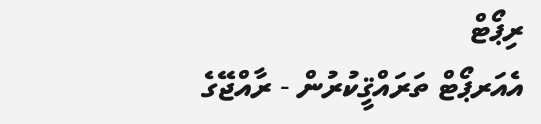ރިޕޯޓް
އެއަރޕޯޓް ތަރައްޤީކުރުން - ރާއްޖޭގެ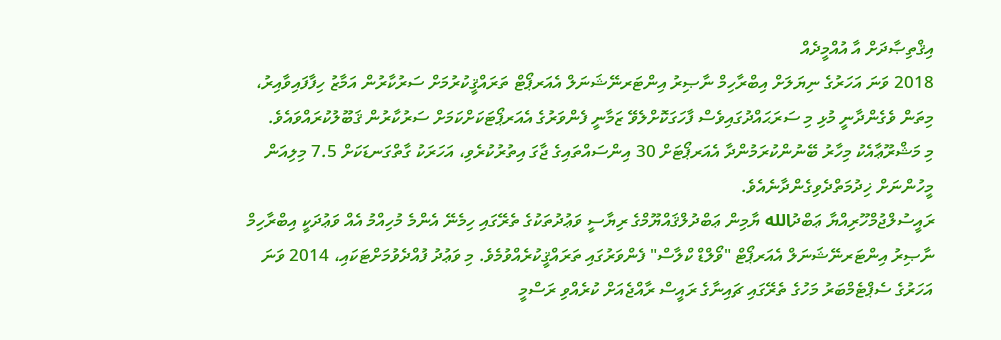އިޤްތިޞާދަށް އާ އުއްމީދެއް
2018 ވަނަ އަހަރުގެ ނިޔަލަށް އިބްރާހިމް ނާޞިރު އިންޓަރނޭޝަނަލް އެއަރޕޯޓް ތަރައްޤީކުރުމަށް ސަރުކާރުން އަމާޒު ހިފާފައިވާއިރު، މިތަން ވެގެންދާނީ މުޅި މި ސަރަޙައްދުގައިވެސް ފާހަގަކޮށްލެވޭ ޒަމާނީ ފެންވަރުގެ އެއަރޕޯޓަކަށްކަމަށް ސަރުކާރުން ޤަބޫލުކުރައްވައެވެ.
މި މަޝްރޫޢާއެކު މިހާރު ބޭނުންކުރަމުންދާ އެއަރޕޯޓަށް 30 އިންސައްތައިގެ ޖާގަ އިތުރުކުރެވި، އަހަރަކު ގާތްގަނޑަކަށް 7.5 މިލިއަން މީހުންނަށް ޚިދުމަތްދެވިގެންދާނެއެވެ.
ރައީސުލްޖުމްހޫރިއްޔާ ޢަބްދުالله ޔާމިން ޢަބްދުލްޤައްޔޫމްގެ ރިޔާސީ ވަޢުދުތަކުގެ ތެރޭގައި ހިމެނޭ އެންމެ މުހިއްމު އެއް ވަޢުދަކީ އިބްރާހިމް ނާޞިރު އިންޓަރނޭޝަނަލް އެއަރޕޯޓް "ވޯލްޑް ކްލާސް" ފެންވަރުގައި ތަރައްޤީކުރެއްވުމެވެ. މި ވަޢުދު ފުއްދެވުމަށްޓަކައި، 2014 ވަނަ އަހަރުގެ ސެޕްޓެމްބަރު މަހުގެ ތެރޭގައި ޗައިނާގެ ރައީސް ރާއްޖެއަށް ކުރެއްވި ރަސްމީ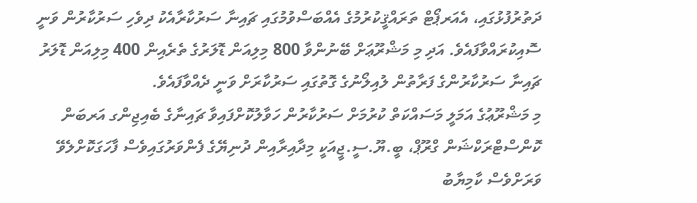ދަތުރުފުޅުގައި، އެއަރޕޯޓް ތަރައްޤީކުރުމުގެ އެއްބަސްވުމުގައި ޗައިނާ ސަރުކާރާއެކު ދިވެހި ސަރުކާރުން ވަނީ ސޮއިކުރައްވާފައެވެ. އަދި މި މަޝްރޫޢަށް ބޭނުންވާ 800 މިލިއަން ޑޮލަރުގެ ތެރެއިން 400 މިލިއަން ޑޮލަރު ޗައިނާ ސަރުކާރުންގެ ފަރާތުން ލުއިލޯނުގެ ގޮތުގައި ސަރުކާރަށް ވަނީ ދެއްވާފައެވެ.
މި މަޝްރޫޢުގެ އަމަލީ މަސައްކަތް ކުރުމަށް ސަރުކާރުން ހަވާލުކޮށްފައިވާ ޗައިނާގެ ބެއިޖިންގ އަރބަން ކޮންސްޓްރަކްޝަން ގްރޫޕް، ބީ.ޔޫ.ސީ.ޖީއަކީ މިދާއިރާއިން ދުނިޔޭގެ ފެންވަރުގައިވެސް ފާހަގަކޮށްލެވޭ ވަރަށްވެސް ކާމިޔާބު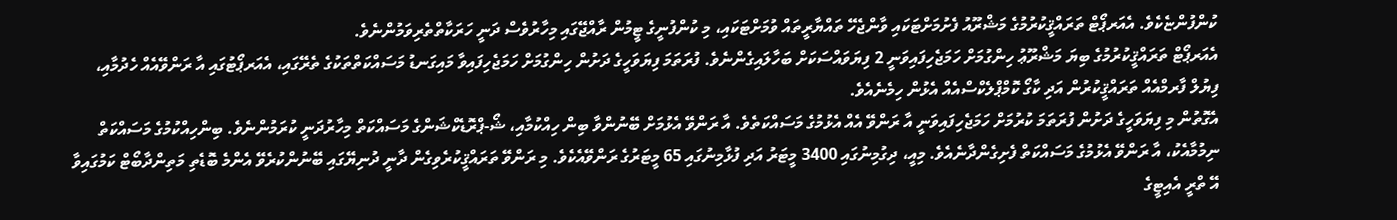ކުންފުންޏެކެވެ. އެއަރޕޯޓް ތަރައްޤީކުރުމުގެ މަޝްރޫއު ފެށުމަށްޓަކައި ވާންޖެހޭ ތައްޔާރީތައް ވުމަށްޓަކައި، މި ކުންފުނީގެ ޓީމުން ރާއްޖޭގައި މިހާރުވެސް ދަނީ ހަރަކާތްތެރިވަމުންނެވެ.
އެއަރޕޯޓް ތަރައްޤީކުރުމުގެ ބިޔަ މަޝްރޫޢު ހިންގުމަށް ހަމަޖެހިފައިވަނީ 2 ފިޔަވައްސަކަށް ބަހާލައިގެންނެވެ. ފުރަތަމަ ފިޔަވަހީގެ ދަށުން ހިންގުމަށް ހަމަޖެހިފައިވާ މައިގަނޑު މަސައްކަތްތަކުގެ ތެރޭގައި، އެއަރޕޯޓުގައި އާ ރަންވޭއެއް ހެދުމާއި، ފިޔުލް ފާރމްއެއް ތަރައްޤީކުރުން އަދި ކާގޯ ކޮމްޕްލެކްސްއެއް އެޅުން ހިމެނެއެވެ.
އެގޮތުން މި ފިޔަވަހީގެ ދަށުން ފުރަތަމަ ކުރުމަށް ހަމަޖެހިފައިވަނީ އާ ރަންވޭ އެއް އެޅުމުގެ މަސައްކަތެވެ. އާ ރަންވޭ އެޅުމަށް ބޭނުންވާ ބިން ހިއްކުމާއި، ޝޯ-ޕްރޮޑެކްޝަންގެ މަސައްކަތް މިހާރުދަނީ ކުރަމުންނެވެ. ބިންހިއްކުމުގެ މަސައްކަތް ނިމުމާއެކު، އާ ރަންވޭ އެޅުމުގެ މަސައްކަތް ފެށިގެންދާނެއެވެ. މިއީ، ދިގުމިނުގައި 3400 މީޓަރު އަދި ފުޅާމިނުގައި 65 މީޓަރުގެ ރަންވޭއެކެވެ. މި ރަންވޭ ތަރައްޤީކުރެވިގެން ދާނީ ދުނިޔޭގައި ބޭނުންކުރެވޭ އެންމެ ބޮޑެތި މަތިންދާބޯޓް ކަމުގައިވާ އޭ ތްރީ އެއިޓީގެ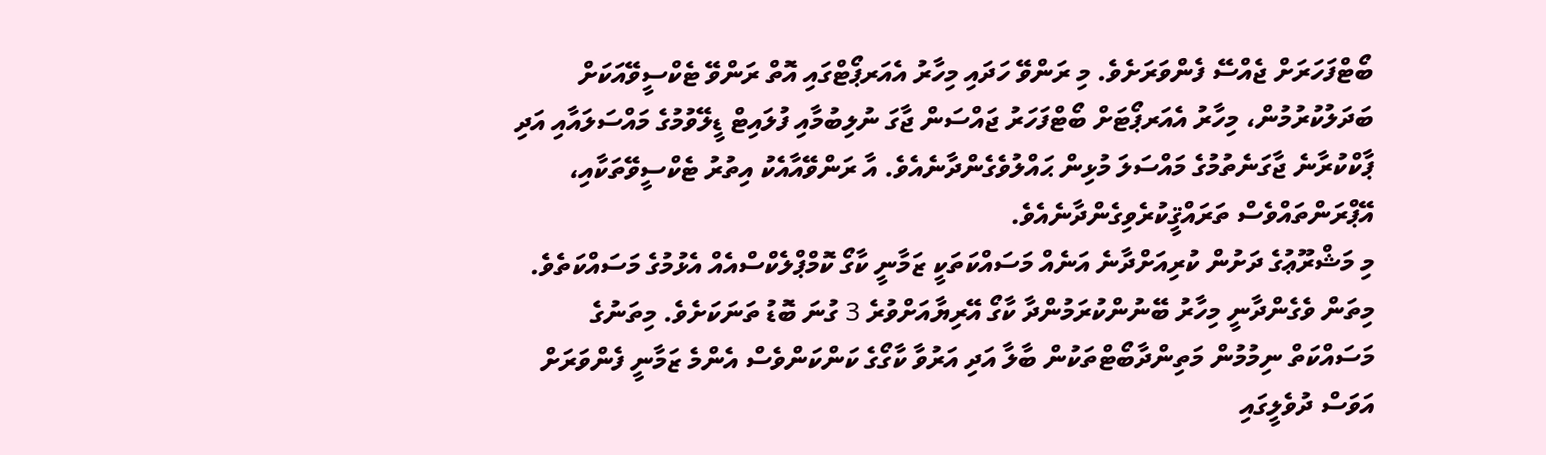ބޯޓްފަހަރަށް ޖެއްސޭ ފެންވަރަށެވެ. މި ރަންވޭ ހަދައި މިހާރު އެއަރޕޯޓްގައި އޮތް ރަންވޭ ޓެކްސީވޭއަކަށް ބަދަލުކުރުމުން، މިހާރު އެއަރޕޯޓަށް ބޯޓްފަހަރު ޖައްސަން ޖާގަ ނުލިބުމާއި ފުލައިޓް ޑީލޭވުމުގެ މައްސަލައާއި އަދި ޕާކްކުރާނެ ޖާގަނެތުމުގެ މައްސަލަ މުޅިން ޙައްލުވެގެންދާނެއެވެ. އާ ރަންވޭއާއެކު އިތުރު ޓެކްސީވޭތަކާއި، އޭޕްރަންތައްވެސް ތަރައްޤީކުރެވިގެންދާނެއެވެ.
މި މަޝްރޫޢުގެ ދަށުން ކުރިއަށްދާނެ އަނެއް މަސައްކަތަކީ ޒަމާނީ ކާގޯ ކޮމްޕްލެކްސްއެއް އެޅުމުގެ މަސައްކަތެވެ. މިތަން ވެގެންދާނީ މިހާރު ބޭނުންކުރަމުންދާ ކާގޯ އޭރިޔާއަށްވުރެ 3 ގުނަ ބޮޑު ތަނަކަށެވެ. މިތަނުގެ މަސައްކަތް ނިމުމުން މަތިންދާބޯޓްތަކުން ބާލާ އަދި އަރުވާ ކާގޯގެ ކަންކަންވެސް އެންމެ ޒަމާނީ ފެންވަރަށް އަވަސް ދުވެލީގައި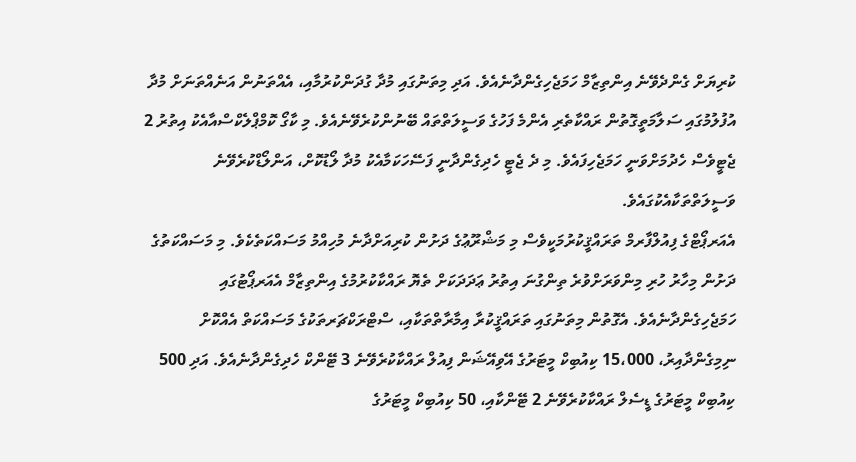ކުރިޔަށް ގެންދެވޭނެ އިންތިޒާމް ހަމަޖެހިގެންދާނެއެވެ. އަދި މިތަނުގައި މުދާ ގުދަންކުރުމާއި، އެއްތަނުން އަނެއްތަނަށް މުދާ އުފުލުމުގައި ސަލާމަތީގޮތުން ރައްކާތެރި އެންމެ ފަހުގެ ވަސީލަތްތައް ބޭނުންކުރެވޭނެއެވެ. މި ކާގޯ ކޮމްޕްލެކްސްއާއެކު އިތުރު 2 ޖެޓީވެސް ހެދުމަށްވަނީ ހަމަޖެހިފައެވެ. މި ދެ ޖެޓީ ހެދިގެންދާނީ ފަސޭހަކަމާއެކު މުދާ ލޯޑުކޮށް، އަންލޯޑްކުރެވޭނެ ވަސީލަތްތަކާއެކުގައެވެ.
އެއަރޕޯޓްގެ ފިއުލްފާރމް ތަރައްޤީކުރުމަކީވެސް މި މަޝްރޫޢުގެ ދަށުން ކުރިއަށްދާނެ މުހިއްމު މަސައްކަތެކެވެ. މި މަސައްކަތުގެ ދަށުން މިހާރު ހުރި މިންވަރަށްވުރެ ތިންގުނަ އިތުރު ޢަދަދަކަށް ތެޔޮ ރައްކާކުރުމުގެ އިންތިޒާމް އެއަރޕޯޓުގައި ހަމަޖެހިގެންދާނެއެވެ. އެގޮތުން މިތަނުގައި ތަރައްޤީކުރާ އިމާރާތްތަކާއި، ސްޓްރަކްޗަރތަކުގެ މަސައްކަތް އެއްކޮށް ނިމިގެންދާއިރު، 15،000 ކިއުބިކް މީޓަރުގެ އޭވިއޭޝަން ފިއުލް ރައްކާކުރެވޭނެ 3 ޓޭންކް ހެދިގެންދާނެއެވެ. އަދި 500 ކިއުބިކް މީޓަރުގެ ޑީސެލް ރައްކާކުރެވޭނެ 2 ޓޭންކާއި، 50 ކިއުބިކް މީޓަރުގެ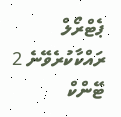ޕެޓްރޯލް ރައްކާކުރެވޭނެ 2 ޓޭންކް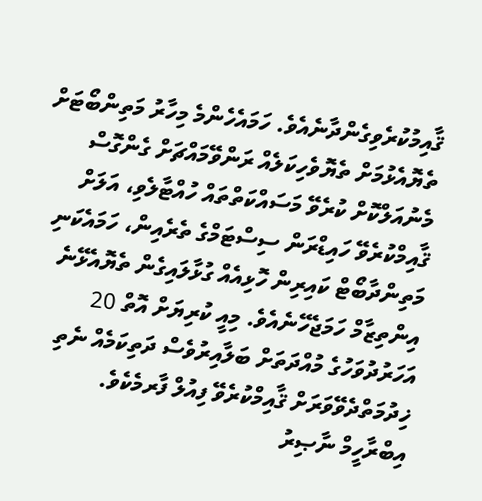ޤާއިމުކުރެވިގެންދާނެއެވެ. ހަމައެހެންމެ މިހާރު މަތިންބޯޓަށް ތެޔޮއެޅުމަށް ތެޔޮވެހިކަލެއް ރަންވޭމައްޗަށް ގެންގޮސް މެނުއަލްކޮށް ކުރެވޭ މަސައްކަތްތައް ހުއްޓާލެވި، އަލަށް ޤާއިމްކުރެވޭ ހައިޑްރަން ސިސްޓަމްގެ ތެރެއިން، ހަމައެކަނި މަތިންދާބޯޓް ކައިރިން ހޮޅިއެއް ގުޅާލައިގެން ތެޔޮއެޅޭނެ އިންތިޒާމް ހަމަޖެހޭނެއެވެ. މިއީ ކުރިޔަށް އޮތް 20 އަހަރުދުވަހުގެ މުއްދަތަށް ބަލާއިރުވެސް ދަތިކަމެއް ނެތި ޚިދުމަތްދެވޭވަރަށް ޤާއިމްކުރެވޭ ފިއުލް ފާރމެކެވެ.
އިބްރާހީމް ނާޞިރު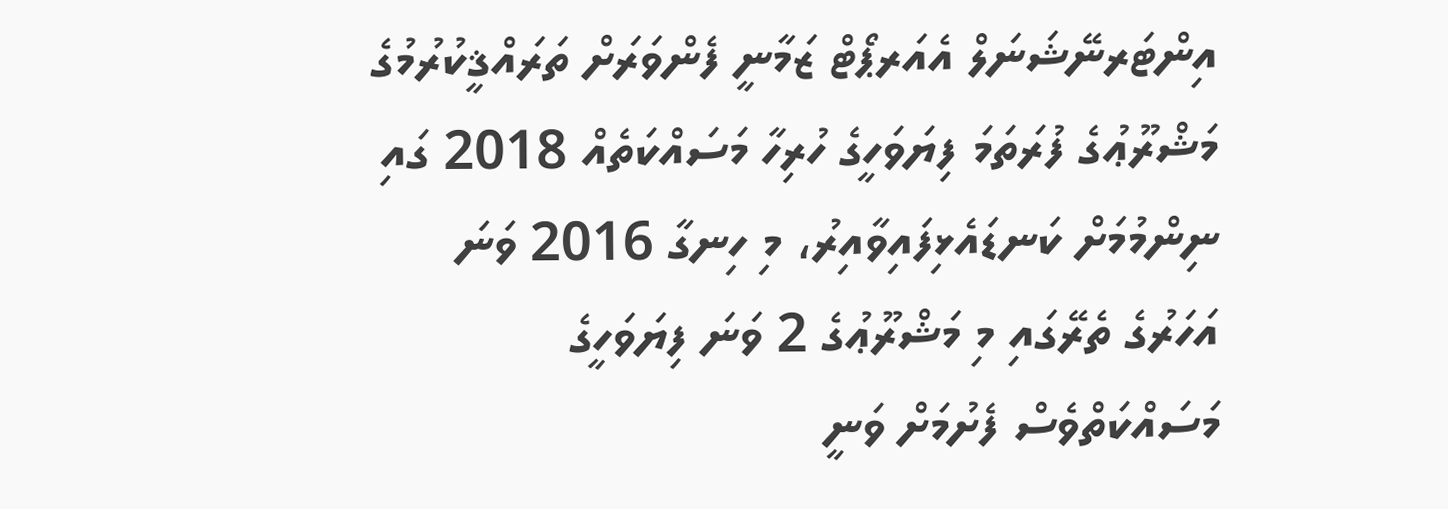އިންޓަރނޭޝަނަލް އެއަރޕޯޓް ޒަމާނީ ފެންވަރަށް ތަރައްޤީކުރުމުގެ މަޝްރޫޢުގެ ފުރަތަމަ ފިޔަވަހީގެ ހުރިހާ މަސައްކަތެއް 2018 ގައި ނިންމުމަށް ކަނޑައެޅިފައިވާއިރު، މި ހިނގާ 2016 ވަނަ އަހަރުގެ ތެރޭގައި މި މަޝްރޫޢުގެ 2 ވަނަ ފިޔަވަހީގެ މަސައްކަތްވެސް ފެށުމަށް ވަނީ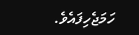ހަމަޖެހިފައެވެ.